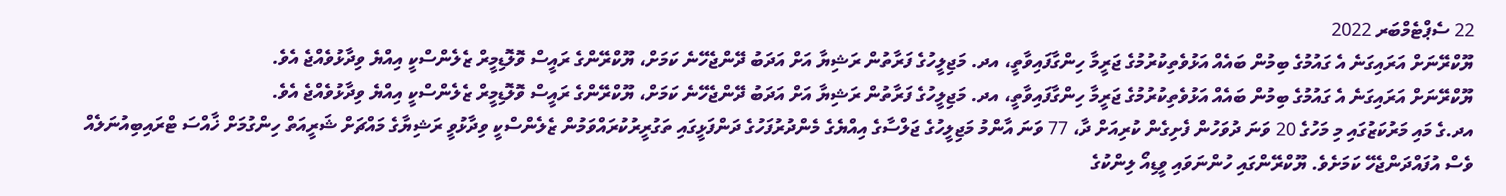22 ސެޕްޓެމްބަރ 2022
ޔޫކްރޭނަށް އަރައިގަނެ އެ ގައުމުގެ ބިމުން ބައެއް އަޅުވެތިކުރުމުގެ ޖަރީމާ ހިންގާފައިވާތީ، އދ. މަޖިލީހުގެ ފަރާތުން ރަޝިޔާ އަށް އަދަބު ދޭންޖެހޭނެ ކަމަށް، ޔޫކްރޭންގެ ރައީސް ވޮލޮޑިމީރް ޒެލެންސްކީ އިއްޔެ ވިދާޅުވެއްޖެ އެވެ.
ޔޫކްރޭނަށް އަރައިގަނެ އެ ގައުމުގެ ބިމުން ބައެއް އަޅުވެތިކުރުމުގެ ޖަރީމާ ހިންގާފައިވާތީ، އދ. މަޖިލީހުގެ ފަރާތުން ރަޝިޔާ އަށް އަދަބު ދޭންޖެހޭނެ ކަމަށް، ޔޫކްރޭންގެ ރައީސް ވޮލޮޑިމީރް ޒެލެންސްކީ އިއްޔެ ވިދާޅުވެއްޖެ އެވެ.
އދ.ގެ މައި މަރުކަޒުގައި މި މަހުގެ 20 ވަނަ ދުވަހުން ފެށިގެން ކުރިއަށް ދާ، 77 ވަނަ އާންމު މަޖިލީހުގެ ޖަލްސާގެ އިއްޔެގެ މެންދުރުފަހުގެ ދަންފަޅީގައި ތަގުރީރުކުރައްވަމުން ޒެލެންސްކީ ވިދާޅުވީ ރަޝިޔާގެ މައްޗަށް ޝަރީއަތް ހިންގުމަށް ޚާއްސަ ޓްރައިބިއުނަލެއް ވެސް އުފައްދަންޖެހޭ ކަމަށެވެ. ޔޫކްރޭންގައި ހުންނަވައި ވީޑިއޯ ލިންކުގެ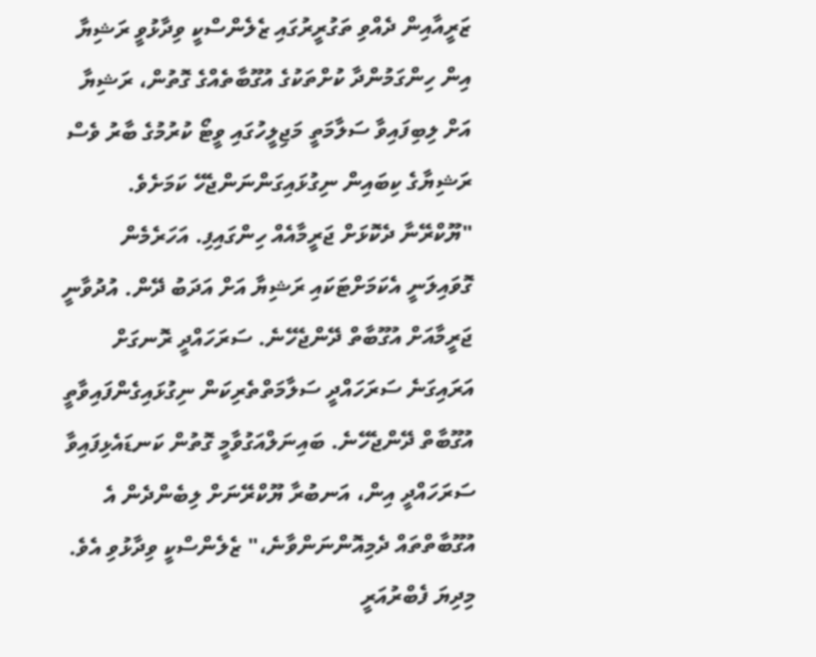ޒަރީއާއިން ދެއްވި ތަގުރީރުގައި ޒެލެންސްކީ ވިދާޅުވީ ރަޝިޔާ އިން ހިންގަމުންދާ ކުށްތަކުގެ އުގޫބާތެއްގެ ގޮތުން، ރަޝިޔާ އަށް ލިބިފައިވާ ސަލާމަތީ މަޖިލީހުގައި ވީޓޯ ކުރުމުގެ ބާރު ވެސް ރަޝިޔާގެ ކިބައިން ނިގުޅައިގަންނަންޖެހޭ ކަމަށެވެ.
"ޔޫކްރޭނާ ދެކޮޅަށް ޖަރީމާއެއް ހިންގައިފި. އަހަރެމެން ގޮވައިލަނީ އެކަމަށްޓަކައި ރަޝިޔާ އަށް އަދަބު ދޭން. އުދުވާނީ ޖަރީމާއަށް އުގޫބާތް ދޭންޖެހޭނެ. ސަރަހައްދީ ރޮނގަށް އަރައިގަނެ ސަރަހައްދީ ސަލާމަތްތެރިކަން ނިގުޅައިގެންފައިވާތީ އުގޫބާތް ދޭންޖެހޭނެ. ބައިނަލްއަގުވާމީ ގޮތުން ކަނޑައެޅިފައިވާ ސަރަހައްދީ އިން، އަނބުރާ ޔޫކްރޭނަށް ލިބެންދެން އެ އުގޫބާތްތައް ދެމިއޮންނަންވާނެ،" ޒެލެންސްކީ ވިދާޅުވި އެވެ.
މިދިޔަ ފެބްރުއަރީ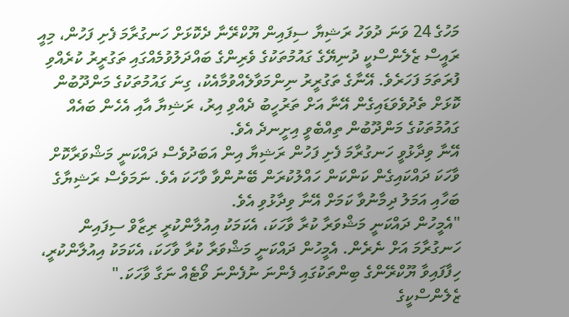މަހުގެ 24 ވަނަ ދުވަހު ރަޝިޔާ ސިފައިން ޔޫކްރޭނާ ދެކޮޅަށް ހަނގުރާމަ ފެށި ފަހުން، މިއީ ރައީސް ޒެލެންސްކީ ދުނިޔޭގެ ގައުމުތަކުގެ ވެރިންގެ ބައްދަލުވުމެއްގައި ތަގުރީރު ކުރެއްވި ފުރަތަމަ ފަހަރެވެ. އޭނާގެ ތަގުރީރު ނިންމަވާލެއްވުމާއެކު، ގިނަ ގައުމުތަކުގެ މަންދޫބުން ކޮޅަށް ތެދުވެވަޑައިގެން އޭނާ އަށް ތަރުހީބު ދެއްވި އިރު، ރަޝިޔާ އާއި އެހެން ބައެއް ގައުމުތަކުގެ މަންދޫބުން ތިއްބެވީ އިށީނދެ އެވެ.
އޭނާ ވިދާޅުވީ ހަނގުރާމަ ފެށި ފަހުން ރަޝިޔާ އިން އަބަދުވެސް ދައްކަނީ މަޝްވަރާކޮށް ވާހަކަ ދައްކައިގެން ކަންކަން ހައްލުކުރަން ބޭނުންވާ ވާހަކަ އެވެ. ނަމަވެސް ރަޝިޔާގެ ބަހާއި އަމަލު ދިމާނުވާ ކަމަށް އޭނާ ވިދާޅުވި އެވެ.
"އެމީހުން ދައްކަނީ މަޝްވަރާ ކުރާ ވާހަކަ، އެކަމަކު އިއުލާންކުރީ ރިޒާވް ސިފައިން ހަނގުރާމަ އަށް ނެރެން. އެމީހުން ދައްކަނީ މަޝްވަރާ ކުރާ ވާހަކަ، އެކަމަކު އިއުލާންކުރީ، ހިފާފައިވާ ޔޫކްރޭންގެ ބިންތަކުގައި ފެންނަ ނުފެންނަ ވޯޓެއް ނަގާ ވާހަކަ."
ޒެލެންސްކީގެ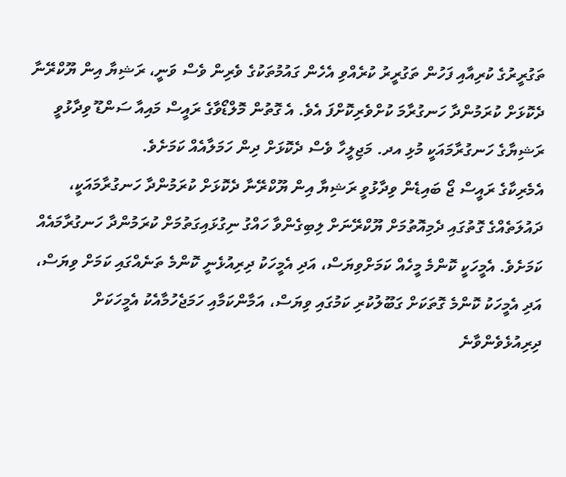ތަގުރީރުގެ ކުރިއާއި ފަހުން ތަގުރީރު ކުރެއްވި އެހެން ގައުމުތަކުގެ ވެރިން ވެސް ވަނީ، ރަޝިޔާ އިން ޔޫކްރޭނާ ދެކޮޅަށް ކުރަމުންދާ ހަނގުރާމަ ކުށްވެރިކޮށްފަ އެވެ. އެ ގޮތުން މޮލްޑޯވާގެ ރައީސް މައިއާ ސަންޑޫ ވިދާޅުވީ ރަޝިޔާގެ ހަނގުރާމައަކީ މުޅި އދ. މަޖިލީހާ ވެސް ދެކޮޅަށް ދިން ހަމަލާއެއް ކަމަށެވެ.
އެމެރިކާގެ ރައީސް ޖޯ ބައިޑެން ވިދާޅުވީ ރަޝިޔާ އިން ޔޫކްރޭނާ ދެކޮޅަށް ކުރަމުންދާ ހަނގުރާމައަކީ، ދައުލަތެއްގެ ގޮތުގައި ދެމިއޮތުމަށް ޔޫކްރޭނަށް ލިބިގެންވާ ހައްގު ނިގުޅައިގަތުމަށް ކުރަމުންދާ ހަނގުރާމައެއް ކަމަށެވެ. އެމީހަކީ ކޮންމެ މީހެއް ކަމަށްވިޔަސް، އަދި އެމީހަކު ދިރިއުޅެނީ ކޮންމެ ތަނެއްގައި ކަމަށް ވިޔަސް، އަދި އެމީހަކު ކޮންމެ ގޮތަކަށް ގަބޫލުކުރި ކަމުގައި ވިޔަސް، އަމާންކަމާއި ހަމަޖެހުމާއެކު އެމީހަކަށް ދިރިއުޅެވެންވާނެ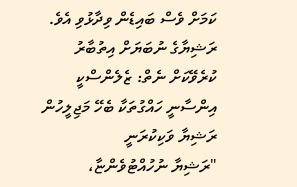ކަމަށް ވެސް ބައިޑެން ވިދާޅުވި އެވެ.
ރަޝިޔާގެ ނުބަޔަށް އިތުބާރު ކުރެވޭކަށް ނެތް: ޒެލެންސްކީ
އިންސާނީ ހައްގުތަކާ ބެހޭ މަޖިލީހުން ރަޝިޔާ ވަކިކުރަނީ
"ރަޝިޔާ ނުހުއްޓުވެންޏާ،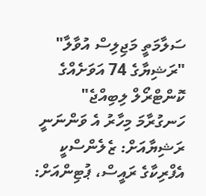ސަލާމަތީ މަޖިލިސް އުވާލާ"
"ރަޝިޔާގެ 74 އަވަށެއްގެ ކޮންޓްރޯލް ލިބިއްޖެ"
ހަނގުރާމަ މިހާރު އެ ވަންނަނީ ރަޝިޔާއަށް: ޒެލެންސްކީ
އެފްރިކާގެ ރައީސް، ޕުޓިންއަށް: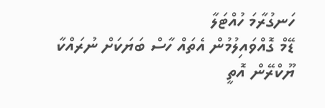ހަނގުރާމަ ހުއްޓަލާ
ޑޭމް ގޮއްވައިލުމުން އެތައް ހާސް ބަޔަކަށް ނުރައްކާ
ޔޫކްރޭން އޮތީ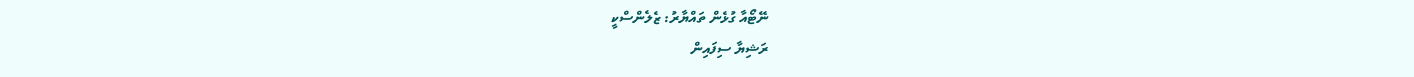ނޭޓޯއާ ގުޅެން ތައްޔާރު: ޒެލެންސްކީ
ރަޝިޔާ ސިފައިން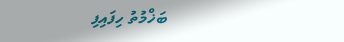ބަޚްމުތު ހިފައިފި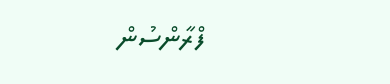ފްރާންސުން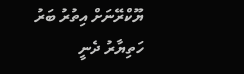ޔޫކްރޭނަށް އިތުރު ބަރު ހަތިޔާރު ދެނީ